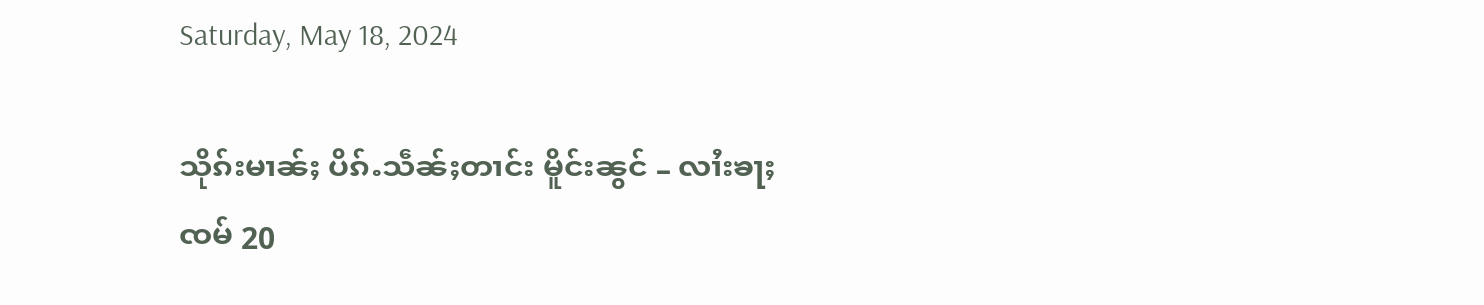Saturday, May 18, 2024

သိုၵ်းမၢၼ်ႈ ပိၵ်ႉသဵၼ်ႈတၢင်း မိူင်းၼွင် – လၢႆးၶႃႈ ၸမ် 20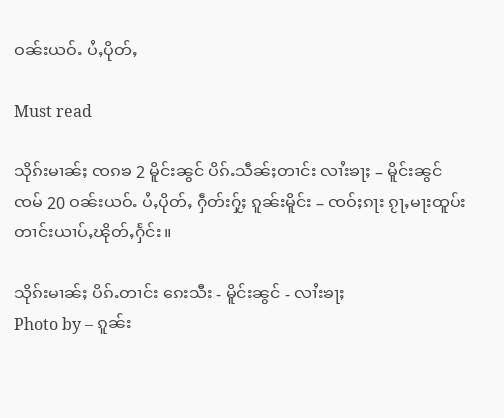ဝၼ်းယဝ်ႉ ပႆႇပိုတ်ႇ

Must read

သိုၵ်းမၢၼ်ႈ ၸၵၶ 2 မိူင်းၼွင် ပိၵ်ႉသဵၼ်ႈတၢင်း လၢႆးၶႃႈ – မိူင်းၼွင် ၸမ် 20 ဝၼ်းယဝ်ႉ ပႆႇပိုတ်ႇ ႁဵတ်းႁႂ်ႈ ၵူၼ်းမိူင်း – ၸဝ်ႈၵႃး ၵႂႃႇမႃးထူပ်းတၢင်းယၢပ်ႇၽိုတ်ႇႁႅင်း။

သိုၵ်းမၢၼ်ႈ ပိၵ်ႉတၢင်း ၵေးသီး - မိူင်းၼွင် - လၢႆးၶႃႈ
Photo by – ၵူၼ်း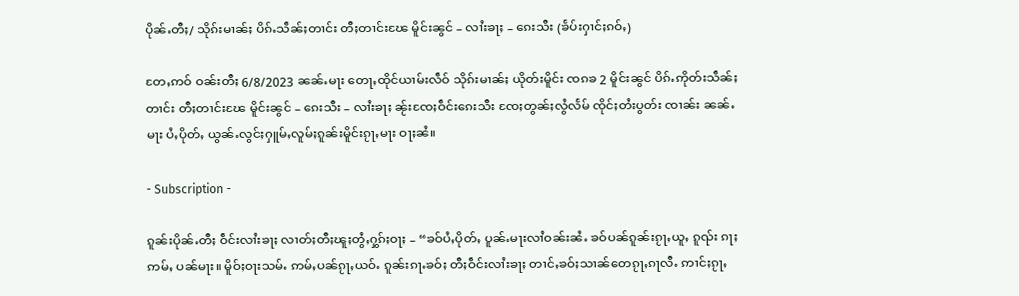ပိုၼ်ႉတီႈ/ သိုၵ်းမၢၼ်ႈ ပိၵ်ႉသဵၼ်ႈတၢင်း တီႈတၢင်းၽႄ မိူင်းၼွင် – လၢႆးၶႃႈ – ၵေးသီး (ၶႅပ်းႁၢင်ႈၵဝ်ႇ)

တႄႇဢဝ် ဝၼ်းတီႈ 6/8/2023 ၼၼ်ႉမႃး တေႃႇထိုင်ယၢမ်းလဵဝ် သိုၵ်းမၢၼ်ႈ ယိုတ်းမိူင်း ၸၵၶ 2 မိူင်းၼွင် ပိၵ်ႉဢိုတ်းသဵၼ်ႈ တၢင်း တီႈတၢင်းၽႄ မိူင်းၼွင် – ၵေးသီး – လၢႆးၶႃႈ ၼႂ်းၸႄႈဝဵင်းၵေးသီး ၸႄႈတွၼ်ႈလွႆလႅမ် ၸိုင်ႈတႆးပွတ်း ၸၢၼ်း ၼၼ်ႉမႃး ပႆႇပိုတ်ႇ ယွၼ်ႉလွင်ႈႁူမ်ႇလူမ်ႈၵူၼ်းမိူင်းၵႂႃႇမႃး ဝႃႈၼႆ။

- Subscription -

ၵူၼ်းပိုၼ်ႉတီႈ ဝဵင်းလၢႆးၶႃႈ လၢတ်ႈတီႈၽူႈတွႆႇႁွၵ်ႈဝႃႈ – “ၶဝ်ပႆႇပိုတ်ႇ ပူၼ်ႉမႃးလၢႆဝၼ်းၼႆႉ ၶဝ်ပၼ်ၵူၼ်းၵႂႃႇယူႇ ၵူၺ်း ၵႃႈ ဢမ်ႇ ပၼ်မႃး။ မိူဝ်ႈဝႃးသမ်ႉ ဢမ်ႇပၼ်ၵႂႃႇယဝ်ႉ ၵူၼ်းၵႃႉၶဝ်ႈ တီႈဝဵင်းလၢႆးၶႃႈ တၢင်ႇၶဝ်ႈသၢၼ်တေၵႂႃႇၵႃလီႉ ဢၢင်ႈၵႂႃႇ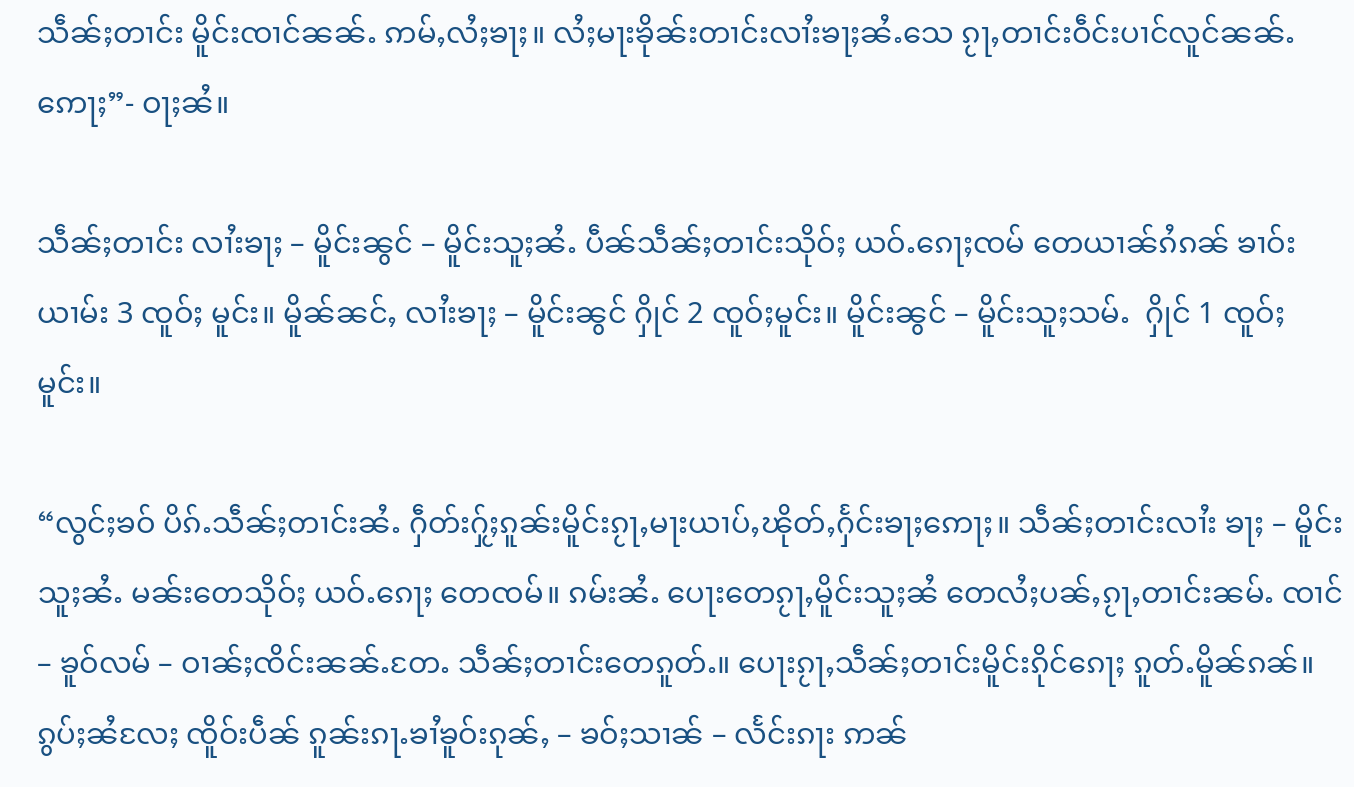သဵၼ်ႈတၢင်း မိူင်းၸၢင်ၼၼ်ႉ ဢမ်ႇလႆႈၶႃႈ။ လႆႈမႃးၶိုၼ်းတၢင်းလၢႆးၶႃႈၼႆႉသေ ၵႂႃႇတၢင်းဝဵင်းပၢင်လူင်ၼၼ်ႉ ဢေႃႈ”- ဝႃႈၼႆ။

သဵၼ်ႈတၢင်း လၢႆးၶႃႈ – မိူင်းၼွင် – မိူင်းသူႈၼႆႉ ပဵၼ်သဵၼ်ႈတၢင်းသိုဝ်ႈ ယဝ်ႉၵေႃႈၸမ် တေယၢၼ်ၵႆၵၼ် ၶၢဝ်းယၢမ်း 3 ၸူဝ်ႈ မူင်း။ မိူၼ်ၼင်ႇ လၢႆးၶႃႈ – မိူင်းၼွင် ႁိုင် 2 ၸူဝ်ႈမူင်း။ မိူင်းၼွင် – မိူင်းသူႈသမ်ႉ  ႁိုင် 1 ၸူဝ်ႈမူင်း။

“လွင်ႈၶဝ် ပိၵ်ႉသဵၼ်ႈတၢင်းၼႆႉ ႁဵတ်းႁႂ်ႈၵူၼ်းမိူင်းၵႂႃႇမႃးယၢပ်ႇၽိုတ်ႇႁႅင်းၶႃႈဢေႃႈ။ သဵၼ်ႈတၢင်းလၢႆး ၶႃႈ – မိူင်း သူႈၼႆႉ မၼ်းတေသိုဝ်ႈ ယဝ်ႉၵေႃႈ တေၸမ်။ ၵမ်းၼႆႉ ပေႃးတေၵႂႃႇမိူင်းသူႈၼႆ တေလႆႈပၼ်ႇၵႂႃႇတၢင်းၼမ်ႉ ၸၢင် – ၶူဝ်လမ် – ဝၢၼ်ႈၸိင်းၼၼ်ႉတႄႉ သဵၼ်ႈတၢင်းတေၵူတ်ႉ။ ပေႃးၵႂႃႇသဵၼ်ႈတၢင်းမိူင်းၵိုင်ၵေႃႈ ၵူတ်ႉမိူၼ်ၵၼ်။ ၵွပ်ႈၼႆလႄႈ ၸိူဝ်းပဵၼ် ၵူၼ်းၵႃႉၶၢႆၶူဝ်းၵုၼ်ႇ – ၶဝ်ႈသၢၼ် – လႅင်းၵႃး ဢၼ်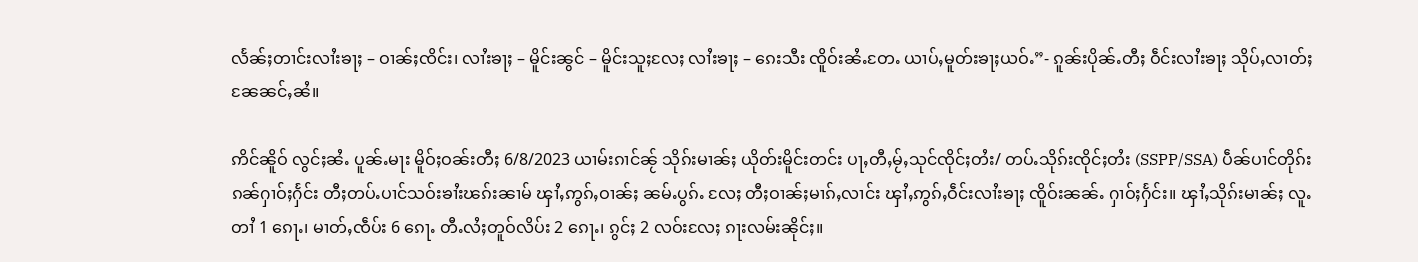လႅၼ်ႈတၢင်းလၢႆးၶႃႈ – ဝၢၼ်ႈၸိင်း၊ လၢႆးၶႃႈ – မိူင်းၼွင် – မိူင်းသူႈလႄႈ လၢႆးၶႃႈ – ၵေးသီး ၸိူဝ်းၼႆႉတႄႉ ယၢပ်ႇမူတ်းၶႃႈယဝ်ႉ”- ၵူၼ်းပိုၼ်ႉတီႈ ဝဵင်းလၢႆးၶႃႈ သိုပ်ႇလၢတ်ႈၼႄၼင်ႇၼႆ။

ဢိင်ၼိူဝ် လွင်ႈၼႆႉ ပူၼ်ႉမႃး မိူဝ်ႈဝၼ်းတီႈ 6/8/2023 ယၢမ်းၵၢင်ၼႂ် သိုၵ်းမၢၼ်ႈ ယိုတ်းမိူင်းတင်း ပႃႇတီႇမႂ်ႇသုင်ၸိုင်ႈတႆး/ တပ်ႉသိုၵ်းၸိုင်ႈတႆး (SSPP/SSA) ပဵၼ်ပၢင်တိုၵ်းၵၼ်ႁၢဝ်ႈႁႅင်း တီႈတပ်ႉပၢင်သဝ်းၶၢႆးၽၵ်းၼၢမ် ၾၢႆႇဢွၵ်ႇဝၢၼ်ႈ ၼမ်ႉပွၵ်ႉ လႄႈ တီႈဝၢၼ်ႈမၢၵ်ႇလၢင်း ၾၢႆႇဢွၵ်ႇဝဵင်းလၢႆးၶႃႈ ၸိူဝ်းၼၼ်ႉ ႁၢဝ်ႈႁႅင်း။ ၾၢႆႇသိုၵ်းမၢၼ်ႈ လူႉတၢႆ 1 ၵေႃႉ၊ မၢတ်ႇၸဵပ်း 6 ၵေႃႉ တီႉလႆႈတူဝ်လိပ်း 2 ၵေႃႉ၊ ၵွင်ႈ 2 လဝ်းလႄႈ ၵႃးလမ်းၼိုင်ႈ။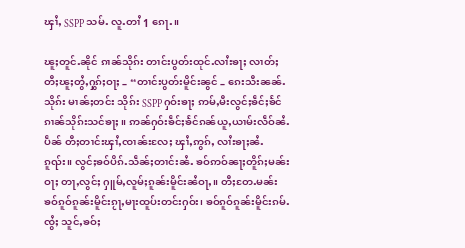ၾၢႆႇ SSPP သမ်ႉ လူႉတၢႆ 1 ၵေႃႉ။

ၽူႈတူင်ႉၼိုင် ၵၢၼ်သိုၵ်း တၢင်းပွတ်းထုင်ႉလၢႆးၶႃႈ လၢတ်ႈတီႈၽူႈတွႆႇႁွၵ်ႈဝႃႈ – “တၢင်းပွတ်းမိူင်းၼွင် – ၵေးသီးၼၼ်ႉ သိုၵ်း မၢၼ်ႈတင်း သိုၵ်း SSPP ႁဝ်းၶႃႈ ဢမ်ႇမီးလွင်ႈၶဵင်ႈၶႅင်ၵၢၼ်သိုၵ်းသင်ၶႃႈ။ ဢၼ်ႁဝ်းၶဵင်ႈၶႅင်ၵၼ်ယူႇယၢမ်းလဵဝ်ၼႆႉ ပဵၼ် တီႈတၢင်းၾၢႆႇၸၢၼ်းလႄႈ ၾၢႆႇဢွၵ်ႇ လၢႆးၶႃႈၼႆႉၵူၺ်း။ လွင်ႈၶဝ်ပိၵ်ႉသဵၼ်ႈတၢင်းၼႆႉ ၶဝ်ဢဝ်ၼႃႈတိူၵ်ႈမၼ်းဝႃႈ တႃႇလွင်ႈ ႁူမ်ႇလူမ်ႈၵူၼ်းမိူင်းၼႆဝႃႇ။ တီႈတႄႉမၼ်း ၶဝ်ၵူဝ်ၵူၼ်းမိူင်းၵႂႃႇမႃးထူပ်းတင်းႁဝ်း၊ ၶဝ်ၵူဝ်ၵူၼ်းမိူင်းၵမ်ႉၸွႆႈ သူင်ႇၶဝ်ႈ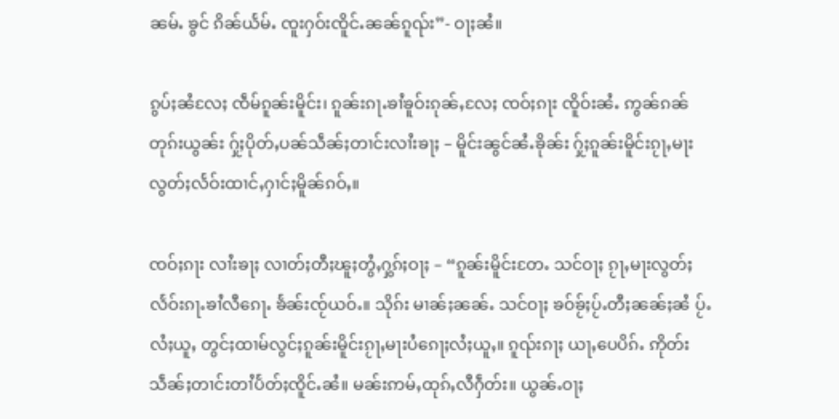ၼမ်ႉ ၶွင် ၵိၼ်ယႅမ်ႉ ၸူးႁဝ်းၸိူင်ႉၼၼ်ၵူၺ်း”- ဝႃႈၼႆ။

ၵွပ်ႈၼႆလႄႈ ၸဵမ်ၵူၼ်းမိူင်း၊ ၵူၼ်းၵႃႉၶၢႆၶူဝ်းၵုၼ်ႇလႄႈ ၸဝ်ႈၵႃး ၸိူဝ်းၼႆႉ ဢွၼ်ၵၼ်တုၵ်းယွၼ်း ႁႂ်ႈပိုတ်ႇပၼ်သဵၼ်ႈတၢင်းလၢႆးၶႃႈ – မိူင်းၼွင်ၼႆႉၶိုၼ်း ႁႂ်ႈၵူၼ်းမိူင်းၵႂႃႇမႃးလွတ်ႈလႅဝ်းထၢင်ႇႁၢင်ႈမိူၼ်ၵဝ်ႇ။

ၸဝ်ႈၵႃး လၢႆးၶႃႈ လၢတ်ႈတီႈၽူႈတွႆႇႁွၵ်ႈဝႃႈ – “ၵူၼ်းမိူင်းတႄႉ သင်ဝႃႈ ၵႂႃႇမႃးလွတ်ႈလႅဝ်းၵႃႉၶၢႆလီၵေႃႉ ၶႅၼ်းၸႂ်ယဝ်ႉ။ သိုၵ်း မၢၼ်ႈၼၼ်ႉ သင်ဝႃႈ ၶဝ်ၶႂ်ႈပႂ်ႉတီႈၼၼ်ႈၼႆ ပႂ်ႉလႆႈယူႇ တွင်ႈထၢမ်လွင်ႈၵူၼ်းမိူင်းၵႂႃႇမႃးပႆၵေႃႈလႆႈယူႇ။ ၵူၺ်းၵႃႈ ယႃႇပေပိၵ်ႉ ဢိုတ်းသဵၼ်ႈတၢင်းတၢႆပႅတ်ႈၸိူင်ႉၼႆ။ မၼ်းဢမ်ႇထုၵ်ႇလီႁဵတ်း။ ယွၼ်ႉဝႃႈ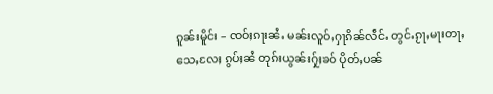ၵူၼ်းမိူင်း – ၸဝ်ႈၵႃးၼႆႉ မၼ်းလူဝ်ႇႁႃၵိၼ်လဵင်ႉ တွင်ႉၵႂႃႇမႃးတႃႇသေႇလႄႈ ၵွပ်ႈၼႆ တုၵ်းယွၼ်းႁႂ်ႈၶဝ် ပိုတ်ႇပၼ်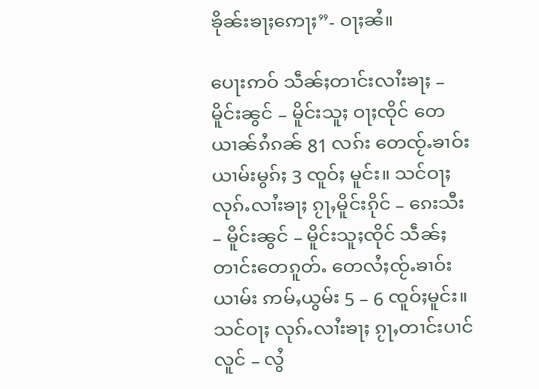ၶိုၼ်းၶႃႈဢေႃႈ”- ဝႃႈၼႆ။

ပေႃးဢဝ် သဵၼ်ႈတၢင်းလၢႆးၶႃႈ – မိူင်းၼွင် – မိူင်းသူႈ ဝႃႈၸိုင် တေယၢၼ်ၵႆၵၼ် 81 လၵ်း တေၸႂ်ႉၶၢဝ်းယၢမ်းမွၵ်ႈ 3 ၸူဝ်ႈ မူင်း။ သင်ဝႃႈ လုၵ်ႉလၢႆးၶႃႈ ၵႂႃႇမိူင်းၵိုင် – ၵေးသီး – မိူင်းၼွင် – မိူင်းသူႈၸိုင် သဵၼ်ႈတၢင်းတေၵူတ်ႉ တေလႆႈၸႂ်ႉၶၢဝ်းယၢမ်း ဢမ်ႇယွမ်း 5 – 6 ၸူဝ်ႈမူင်း။ သင်ဝႃႈ လုၵ်ႉလၢႆးၶႃႈ ၵႂႃႇတၢင်းပၢင်လူင် – လွႆ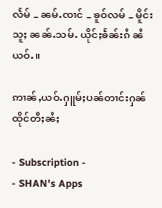လႅမ် – ၼမ်ႉၸၢင် – ၶူဝ်လမ် – မိူင်းသူႈ ၼၼ်ႉသမ်ႉ ယိုင်ႈၶႅၼ်းၵႆ ၼႆယဝ်ႉ။

ဢၢၼ်ႇယဝ်ႉႁူမ်ႈပၼ်တၢင်းႁၼ်ထိုင်တီႈၼႆႈ

- Subscription -
- SHAN's Apps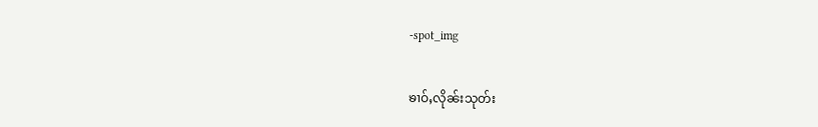-spot_img

ၶၢဝ်ႇလိုၼ်းသုတ်း